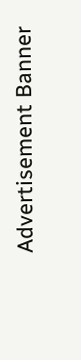Advertisement Banner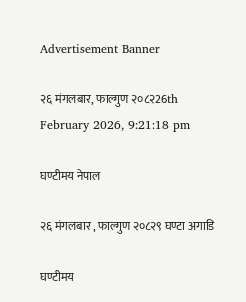Advertisement Banner

२६ मंगलबार, फाल्गुण २०८२26th February 2026, 9:21:18 pm

घण्टीमय नेपाल

२६ मंगलबार , फाल्गुण २०८२९ घण्टा अगाडि

घण्टीमय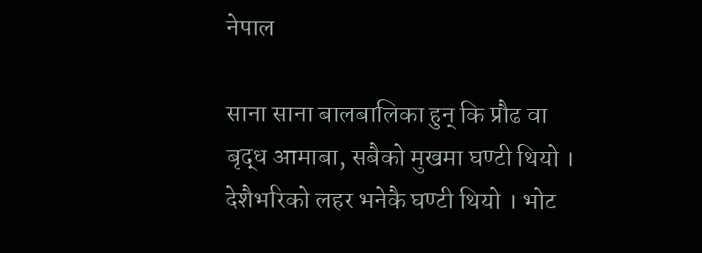नेपाल

साना साना बालबालिका हुन् कि प्रौढ वा बृद्ध आमाबा, सबैको मुखमा घण्टी थियो । देशैभरिको लहर भनेकै घण्टी थियो । भोट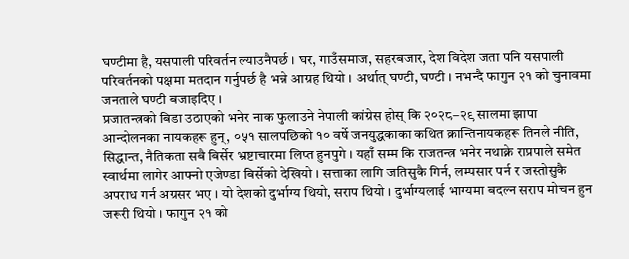घण्टीमा है, यसपाली परिवर्तन ल्याउनैपर्छ । घर, गाउँसमाज, सहरबजार, देश विदेश जता पनि यसपाली परिवर्तनको पक्षमा मतदान गर्नुपर्छ है भन्ने आग्रह थियो । अर्थात् घण्टी, घण्टी । नभन्दै फागुन २१ को चुनावमा जनताले घण्टी बजाइदिए ।
प्रजातन्त्रको बिडा उठाएको भनेर नाक फुलाउने नेपाली कांग्रेस होस् कि २०२८–२९ सालमा झापा आन्दोलनका नायकहरू हुन्, ०५१ सालपछिको १० वर्षे जनयुद्धकाका कथित क्रान्तिनायकहरू तिनले नीति, सिद्धान्त, नैतिकता सबै बिर्सेर भ्रष्टाचारमा लिप्त हुनपुगे । यहाँ सम्म कि राजतन्त्र भनेर नथाक्ने राप्रपाले समेत स्वार्थमा लागेर आफ्नो एजेण्डा बिर्सेको देखियो । सत्ताका लागि जतिसुकै गिर्न, लम्पसार पर्न र जस्तोसुकै अपराध गर्न अग्रसर भए । यो देशको दुर्भाग्य थियो, सराप थियो । दुर्भाग्यलाई भाग्यमा बदल्न सराप मोचन हुन जरूरी थियो । फागुन २१ को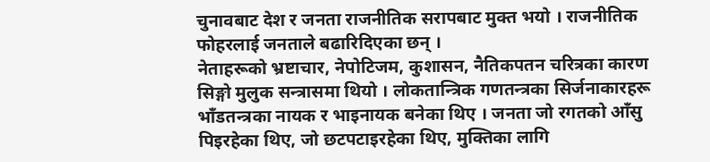चुनावबाट देश र जनता राजनीतिक सरापबाट मुक्त भयो । राजनीतिक फोहरलाई जनताले बढारिदिएका छन् ।
नेताहरूको भ्रष्टाचार, नेपोटिजम, कुशासन, नैतिकपतन चरित्रका कारण सिङ्गो मुलुक सन्त्रासमा थियो । लोकतान्त्रिक गणतन्त्रका सिर्जनाकारहरू भाँडतन्त्रका नायक र भाइनायक बनेका थिए । जनता जो रगतको आँसु पिइरहेका थिए, जो छटपटाइरहेका थिए, मुक्तिका लागि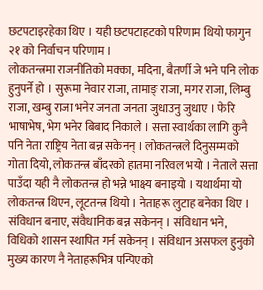छटपटाइरहेका थिए । यही छटपटाहटको परिणाम थियो फागुन २१ को निर्वाचन परिणाम ।
लोकतन्त्रमा राजनीतिको मक्का, मदिना, बैतर्णी जे भने पनि लोक हुनुपर्ने हो । सुरूमा नेवार राजा, तामाङ् राजा, मगर राजा, लिम्बु राजा, खम्बु राजा भनेर जनता जनता जुधाउनु जुधाए । फेरि भाषाभेष, भेग भनेर बिबाद निकाले । सत्ता स्वार्थका लागि कुनै पनि नेता राष्ट्रिय नेता बन्न सकेनन् । लोकतन्त्रले दिनुसम्मको गोता दियो, लोकतन्त्र बाँदरको हातमा नरिवल भयो । नेताले सत्ता पाउँदा यही नै लोकतन्त्र हो भन्ने भाक्ष्य बनाइयो । यथार्थमा यो लोकतन्त्र थिएन, लूटतन्त्र थियो । नेताहरू लुटाह बनेका थिए । संविधान बनाए, संवैधानिक बन्न सकेनन् । संविधान भने, विधिको शासन स्थापित गर्न सकेनन् । संविधान असफल हुनुको मुख्य कारण नै नेताहरूभित्र पन्पिएको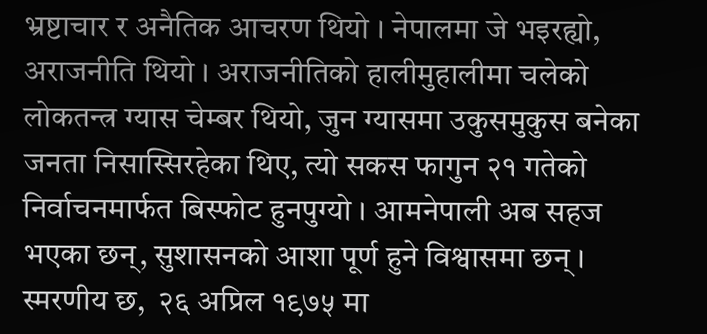भ्रष्टाचार र अनैतिक आचरण थियो । नेपालमा जे भइरह्यो, अराजनीति थियो । अराजनीतिको हालीमुहालीमा चलेको लोकतन्त्र ग्यास चेम्बर थियो, जुन ग्यासमा उकुसमुकुस बनेका जनता निसास्सिरहेका थिए, त्यो सकस फागुन २१ गतेको निर्वाचनमार्फत बिस्फोट हुनपुग्यो । आमनेपाली अब सहज भएका छन्, सुशासनको आशा पूर्ण हुने विश्वासमा छन् ।
स्मरणीय छ,  २६ अप्रिल १९७५ मा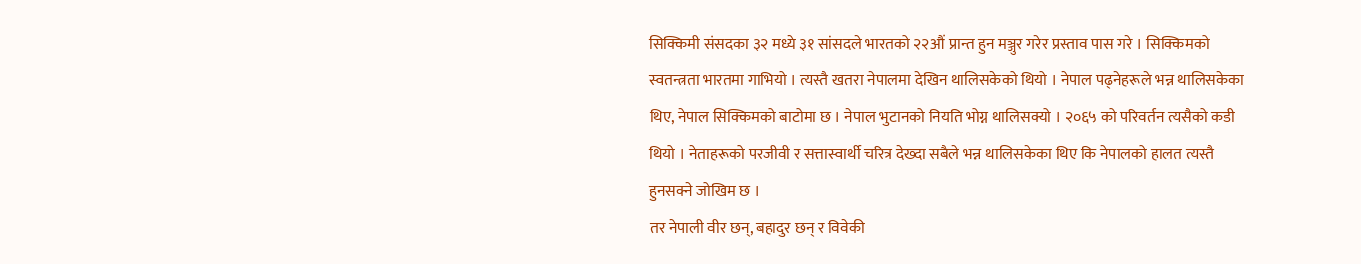सिक्किमी संसदका ३२ मध्ये ३१ सांसदले भारतको २२औं प्रान्त हुन मञ्जुर गरेर प्रस्ताव पास गरे । सिक्किमको स्वतन्त्रता भारतमा गाभियो । त्यस्तै खतरा नेपालमा देखिन थालिसकेको थियो । नेपाल पढ्नेहरूले भन्न थालिसकेका थिए, नेपाल सिक्किमको बाटोमा छ । नेपाल भुटानको नियति भोग्न थालिसक्यो । २०६५ को परिवर्तन त्यसैको कडी थियो । नेताहरूको परजीवी र सत्तास्वार्थी चरित्र देख्दा सबैले भन्न थालिसकेका थिए कि नेपालको हालत त्यस्तै हुनसक्ने जोखिम छ ।
तर नेपाली वीर छन्, बहादुर छन् र विवेकी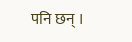पनि छन् ।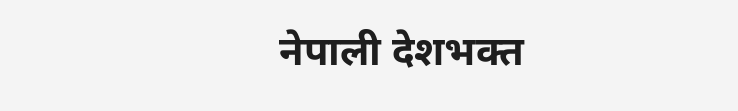नेपाली देशभक्त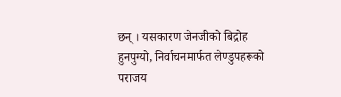छन् । यसकारण जेनजीको बिद्रोह हुनपुग्यो, निर्वाचनमार्फत लेण्डुपहरूको पराजय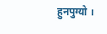हुनपुग्यो ।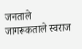जनताले जागरूकताले स्वराज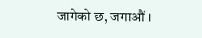जागेको छ, जगाऔं ।